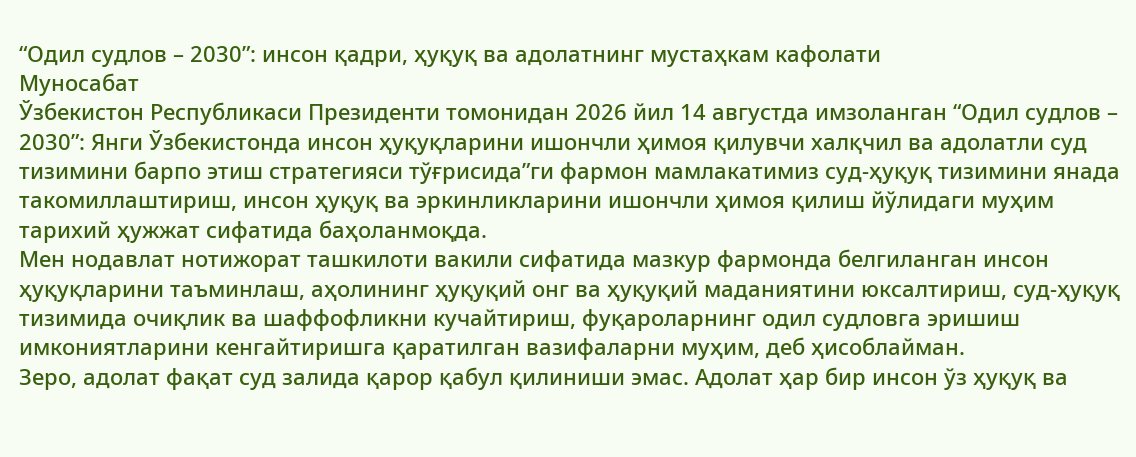“Одил судлов – 2030”: инсон қадри, ҳуқуқ ва адолатнинг мустаҳкам кафолати
Муносабат
Ўзбекистон Республикаси Президенти томонидан 2026 йил 14 августда имзоланган “Одил судлов – 2030”: Янги Ўзбекистонда инсон ҳуқуқларини ишончли ҳимоя қилувчи халқчил ва адолатли суд тизимини барпо этиш стратегияси тўғрисида”ги фармон мамлакатимиз суд-ҳуқуқ тизимини янада такомиллаштириш, инсон ҳуқуқ ва эркинликларини ишончли ҳимоя қилиш йўлидаги муҳим тарихий ҳужжат сифатида баҳоланмоқда.
Мен нодавлат нотижорат ташкилоти вакили сифатида мазкур фармонда белгиланган инсон ҳуқуқларини таъминлаш, аҳолининг ҳуқуқий онг ва ҳуқуқий маданиятини юксалтириш, суд-ҳуқуқ тизимида очиқлик ва шаффофликни кучайтириш, фуқароларнинг одил судловга эришиш имкониятларини кенгайтиришга қаратилган вазифаларни муҳим, деб ҳисоблайман.
Зеро, адолат фақат суд залида қарор қабул қилиниши эмас. Адолат ҳар бир инсон ўз ҳуқуқ ва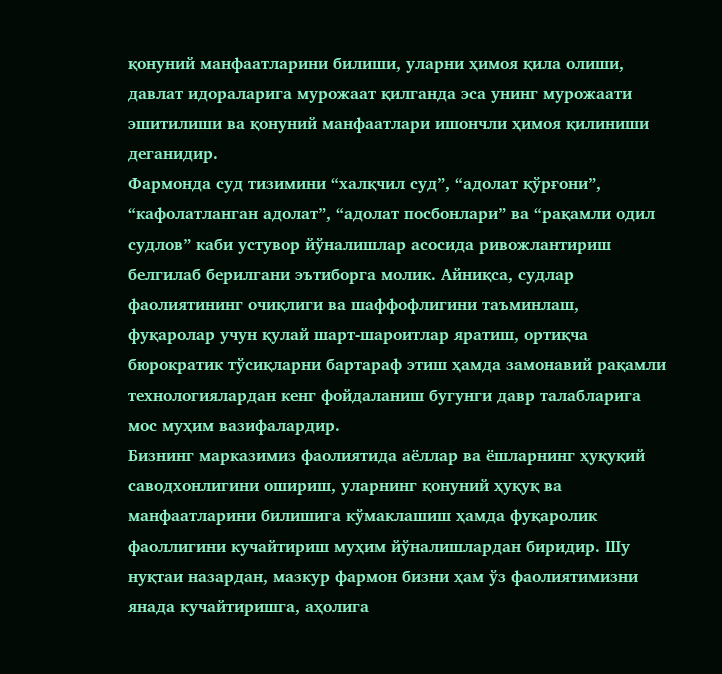қонуний манфаатларини билиши, уларни ҳимоя қила олиши, давлат идораларига мурожаат қилганда эса унинг мурожаати эшитилиши ва қонуний манфаатлари ишончли ҳимоя қилиниши деганидир.
Фармонда суд тизимини “халқчил суд”, “адолат қўрғони”, “кафолатланган адолат”, “адолат посбонлари” ва “рақамли одил судлов” каби устувор йўналишлар асосида ривожлантириш белгилаб берилгани эътиборга молик. Айниқса, судлар фаолиятининг очиқлиги ва шаффофлигини таъминлаш, фуқаролар учун қулай шарт-шароитлар яратиш, ортиқча бюрократик тўсиқларни бартараф этиш ҳамда замонавий рақамли технологиялардан кенг фойдаланиш бугунги давр талабларига мос муҳим вазифалардир.
Бизнинг марказимиз фаолиятида аёллар ва ёшларнинг ҳуқуқий саводхонлигини ошириш, уларнинг қонуний ҳуқуқ ва манфаатларини билишига кўмаклашиш ҳамда фуқаролик фаоллигини кучайтириш муҳим йўналишлардан биридир. Шу нуқтаи назардан, мазкур фармон бизни ҳам ўз фаолиятимизни янада кучайтиришга, аҳолига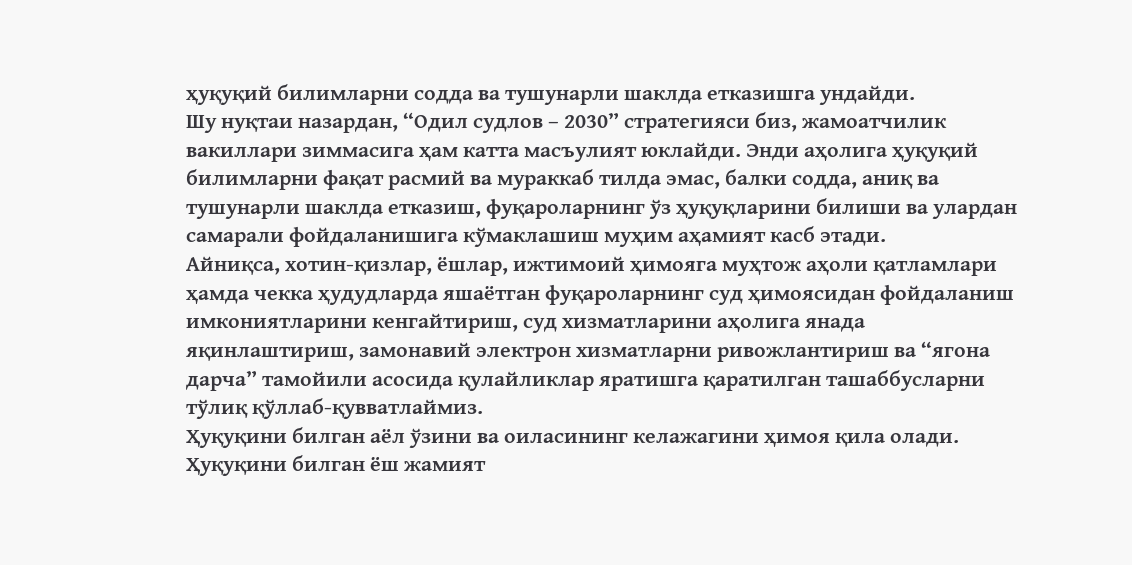ҳуқуқий билимларни содда ва тушунарли шаклда етказишга ундайди.
Шу нуқтаи назардан, “Одил судлов – 2030” стратегияси биз, жамоатчилик вакиллари зиммасига ҳам катта масъулият юклайди. Энди аҳолига ҳуқуқий билимларни фақат расмий ва мураккаб тилда эмас, балки содда, аниқ ва тушунарли шаклда етказиш, фуқароларнинг ўз ҳуқуқларини билиши ва улардан самарали фойдаланишига кўмаклашиш муҳим аҳамият касб этади.
Айниқса, хотин-қизлар, ёшлар, ижтимоий ҳимояга муҳтож аҳоли қатламлари ҳамда чекка ҳудудларда яшаётган фуқароларнинг суд ҳимоясидан фойдаланиш имкониятларини кенгайтириш, суд хизматларини аҳолига янада яқинлаштириш, замонавий электрон хизматларни ривожлантириш ва “ягона дарча” тамойили асосида қулайликлар яратишга қаратилган ташаббусларни тўлиқ қўллаб-қувватлаймиз.
Ҳуқуқини билган аёл ўзини ва оиласининг келажагини ҳимоя қила олади. Ҳуқуқини билган ёш жамият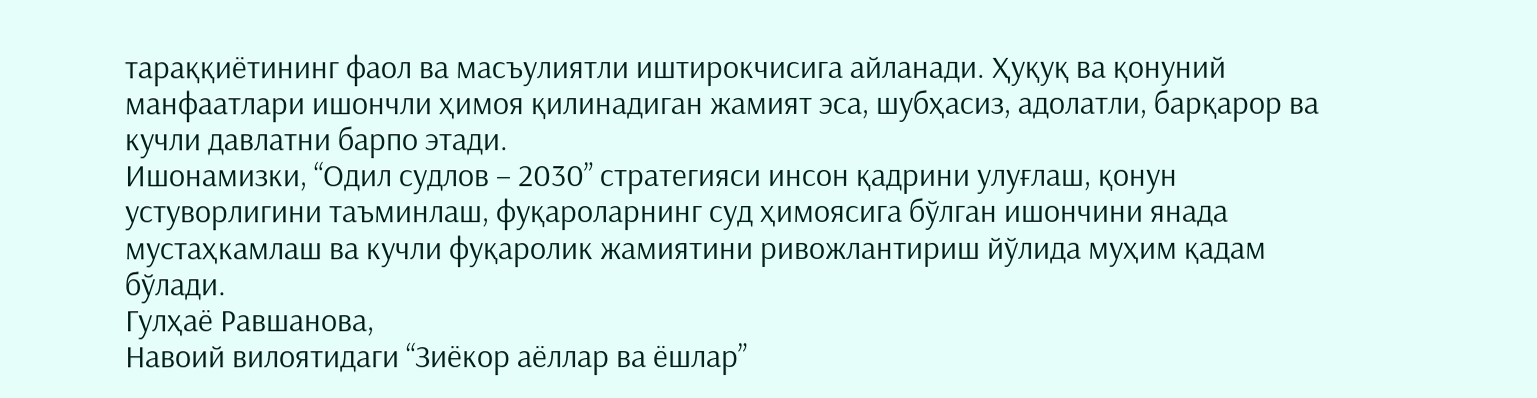тараққиётининг фаол ва масъулиятли иштирокчисига айланади. Ҳуқуқ ва қонуний манфаатлари ишончли ҳимоя қилинадиган жамият эса, шубҳасиз, адолатли, барқарор ва кучли давлатни барпо этади.
Ишонамизки, “Одил судлов – 2030” стратегияси инсон қадрини улуғлаш, қонун устуворлигини таъминлаш, фуқароларнинг суд ҳимоясига бўлган ишончини янада мустаҳкамлаш ва кучли фуқаролик жамиятини ривожлантириш йўлида муҳим қадам бўлади.
Гулҳаё Равшанова,
Навоий вилоятидаги “Зиёкор аёллар ва ёшлар”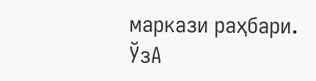маркази раҳбари.
ЎзА